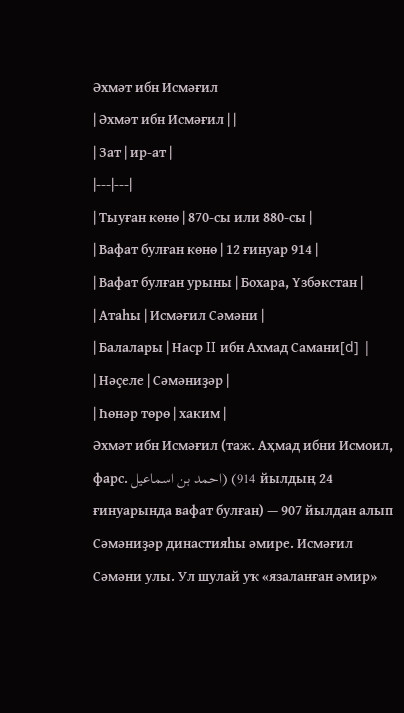Әхмәт ибн Исмәғил
| Әхмәт ибн Исмәғил | |
| Зат | ир-ат |
|---|---|
| Тыуған көнө | 870-сы или 880-сы |
| Вафат булған көнө | 12 ғинуар 914 |
| Вафат булған урыны | Бохара, Үзбәкстан |
| Атаһы | Исмәғил Сәмәни |
| Балалары | Наср II ибн Ахмад Самани[d] |
| Нәҫеле | Сәмәниҙәр |
| Һөнәр төрө | хаким |
Әхмәт ибн Исмәғил (таж. Аҳмад ибни Исмоил, фарс. احمد بن اسماعیل) (914 йылдың 24 ғинуарында вафат булған) — 907 йылдан алып Сәмәниҙәр династияһы әмире. Исмәғил Сәмәни улы. Ул шулай уҡ «язаланған әмир»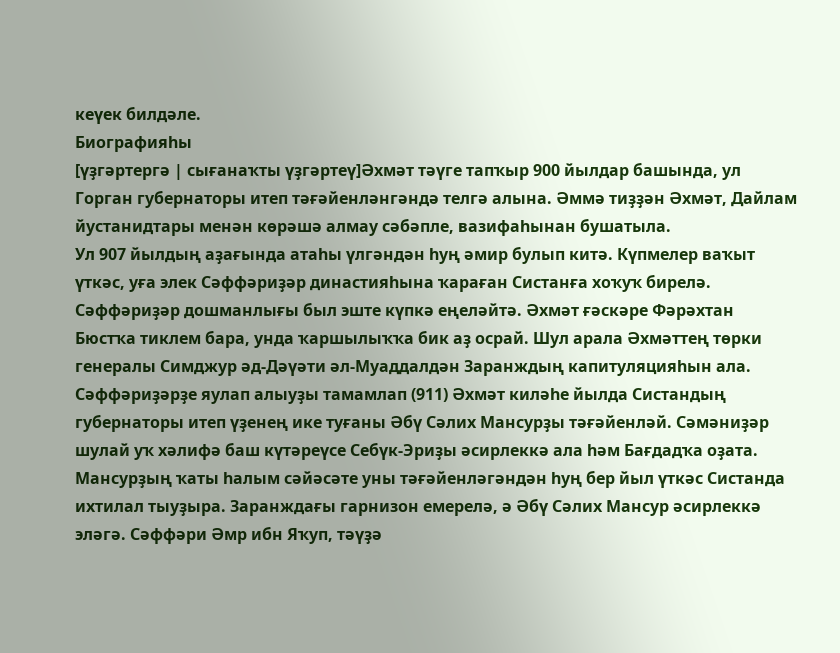кеүек билдәле.
Биографияһы
[үҙгәртергә | сығанаҡты үҙгәртеү]Әхмәт тәүге тапҡыр 900 йылдар башында, ул Горган губернаторы итеп тәғәйенләнгәндә телгә алына. Әммә тиҙҙән Әхмәт, Дайлам йустанидтары менән көрәшә алмау сәбәпле, вазифаһынан бушатыла.
Ул 907 йылдың аҙағында атаһы үлгәндән һуң әмир булып китә. Күпмелер ваҡыт үткәс, уға элек Сәффәриҙәр династияһына ҡараған Систанға хоҡуҡ бирелә.
Сәффәриҙәр дошманлығы был эште күпкә еңеләйтә. Әхмәт ғәскәре Фәрәхтан Бюстҡа тиклем бара, унда ҡаршылыҡҡа бик аҙ осрай. Шул арала Әхмәттең төрки генералы Симджур әд-Дәүәти әл-Муаддалдән Заранждың капитуляцияһын ала.
Сәффәриҙәрҙе яулап алыуҙы тамамлап (911) Әхмәт киләһе йылда Систандың губернаторы итеп үҙенең ике туғаны Әбү Сәлих Мансурҙы тәғәйенләй. Сәмәниҙәр шулай уҡ хәлифә баш күтәреүсе Себүк-Эриҙы әсирлеккә ала һәм Бағдадҡа оҙата.
Мансурҙың ҡаты һалым сәйәсәте уны тәғәйенләгәндән һуң бер йыл үткәс Систанда ихтилал тыуҙыра. Заранждағы гарнизон емерелә, ә Әбү Сәлих Мансур әсирлеккә эләгә. Сәффәри Әмр ибн Яҡуп, тәүҙә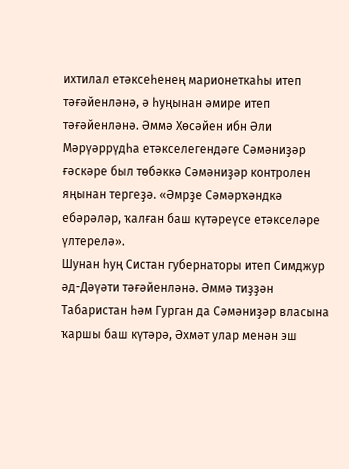ихтилал етәксеһенең марионеткаһы итеп тәғәйенләнә, ә һуңынан әмире итеп тәғәйенләнә. Әммә Хөсәйен ибн Әли Мәрүәррүдһа етәкселегендәге Сәмәниҙәр ғәскәре был төбәккә Сәмәниҙәр контролен яңынан тергеҙә. «Әмрҙе Сәмәрҡәндкә ебәрәләр, ҡалған баш күтәреүсе етәкселәре үлтерелә».
Шунан һуң Систан губернаторы итеп Симджур әд-Дәүәти тәғәйенләнә. Әммә тиҙҙән Табаристан һәм Гурган да Сәмәниҙәр власына ҡаршы баш күтәрә, Әхмәт улар менән эш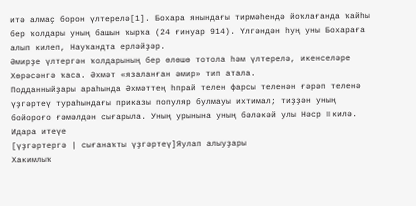итә алмаҫ борон үлтерелә[1]. Бохара янындағы тирмәһендә йоҡлағанда ҡайһы бер ҡолдары уның башын ҡырҡа (24 ғинуар 914). Үлгәндән һуң уны Бохараға алып килеп, Науҡандта ерләйҙәр.
Әмирҙе үлтергән ҡолдарының бер өлөшө тотола һәм үлтерелә, икенселәре Хөрәсәнгә ҡаса. Әхмәт «язаланған әмир» тип атала.
Подданныйҙары араһында Әхмәттең һпрай телен фарсы теленән ғәрәп теленә үҙгәртеү тураһындағы приказы популяр булмауы ихтимал; тиҙҙән уның бойороғо ғәмәлдән сығарыла. Уның урынына уның бәләкәй улы Нәср II килә.
Идара итеүе
[үҙгәртергә | сығанаҡты үҙгәртеү]Яулап алыуҙары
Хакимлыҡ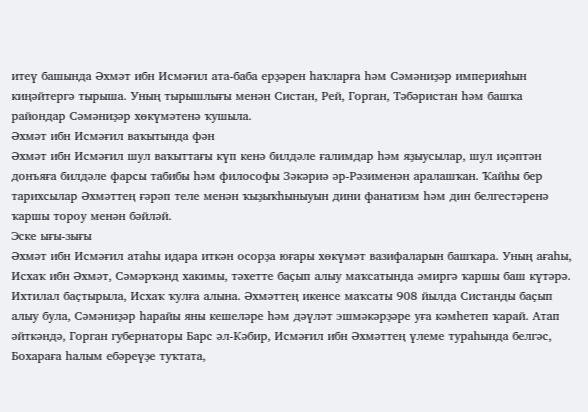итеү башында Әхмәт ибн Исмәғил ата-баба ерҙәрен һаҡларға һәм Сәмәниҙәр империяһын киңәйтергә тырыша. Уның тырышлығы менән Систан, Рей, Горган, Тәбәристан һәм башҡа райондар Сәмәниҙәр хөкүмәтенә ҡушыла.
Әхмәт ибн Исмәғил ваҡытында фән
Әхмәт ибн Исмәғил шул ваҡыттағы күп кенә билдәле ғалимдар һәм яҙыусылар, шул иҫәптән донъяға билдәле фарсы табибы һәм философы Зәкәриә әр-Рәзименән аралашҡан. Ҡайһы бер тарихсылар Әхмәттең ғәрәп теле менән ҡыҙыҡһыныуын дини фанатизм һәм дин белгестәренә ҡаршы тороу менән бәйләй.
Эске ығы-зығы
Әхмәт ибн Исмәғил атаһы идара иткән осорҙа юғары хөкүмәт вазифаларын башҡара. Уның ағаһы, Исхаҡ ибн Әхмәт, Сәмәрҡәнд хакимы, тәхетте баҫып алыу маҡсатында әмиргә ҡаршы баш күтәрә. Ихтилал баҫтырыла, Исхаҡ ҡулға алына. Әхмәттең икенсе маҡсаты 908 йылда Систанды баҫып алыу була, Сәмәниҙәр һарайы яны кешеләре һәм дәүләт эшмәкәрҙәре уға кәмһетеп ҡарай. Атап әйткәндә, Горган губернаторы Барс әл-Кәбир, Исмәғил ибн Әхмәттең үлеме тураһында белгәс, Бохараға һалым ебәреүҙе туҡтата,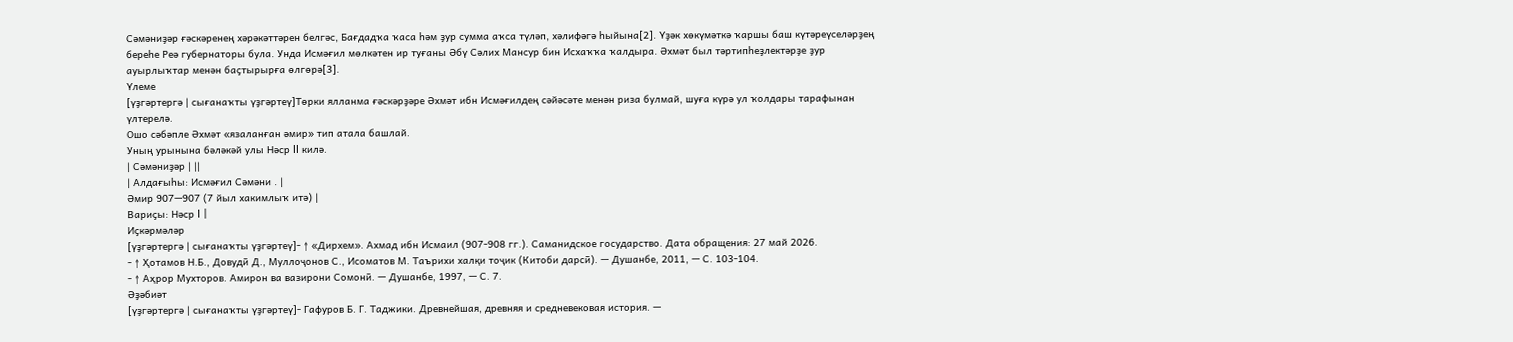Сәмәниҙәр ғәскәренең хәрәкәттәрен белгәс, Бағдадҡа ҡаса һәм ҙур сумма аҡса түләп, хәлифәгә һыйына[2]. Үҙәк хөкүмәткә ҡаршы баш күтәреүселәрҙең береһе Реә губернаторы була. Унда Исмәғил мөлкәтен ир туғаны Әбү Сәлих Мансур бин Исхаҡҡа ҡалдыра. Әхмәт был тәртипһеҙлектәрҙе ҙур ауырлыҡтар менән баҫтырырға өлгөрә[3].
Үлеме
[үҙгәртергә | сығанаҡты үҙгәртеү]Төрки ялланма ғәскәрҙәре Әхмәт ибн Исмәғилдең сәйәсәте менән риза булмай, шуға күрә ул ҡолдары тарафынан үлтерелә.
Ошо сәбәпле Әхмәт «язаланған әмир» тип атала башлай.
Уның урынына бәләкәй улы Нәср II килә.
| Сәмәниҙәр | ||
| Алдағыһы: Исмәғил Сәмәни . |
Әмир 907—907 (7 йыл хакимлыҡ итә) |
Вариҫы: Нәср I |
Иҫкәрмәләр
[үҙгәртергә | сығанаҡты үҙгәртеү]- ↑ «Дирхем». Ахмад ибн Исмаил (907-908 гг.). Саманидское государство. Дата обращения: 27 май 2026.
- ↑ Ҳотамов Н.Б., Довудӣ Д., Муллоҷонов С., Исоматов М. Таърихи халқи тоҷик (Китоби дарсӣ). — Душанбе, 2011, — С. 103-104.
- ↑ Аҳрор Мухторов. Амирон ва вазирони Сомонӣ. — Душанбе, 1997, — С. 7.
Әҙәбиәт
[үҙгәртергә | сығанаҡты үҙгәртеү]- Гафуров Б. Г. Таджики. Древнейшая, древняя и средневековая история. —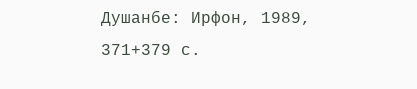Душанбе: Ирфон, 1989, 371+379 с.